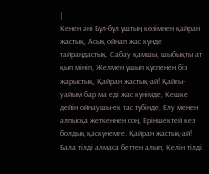|
Кенен әні Бұл-бұл ұштың көзімнен қайран жастық, Асық ойнап жас күнде тайраңдастық. Сабау қамшы, шыбықты ат қып мініп, Желмен ұшып құспенен біз жарыстық, Қайран жастық-ай! Қайғы-уайым бар ма еді жас күнімде, Кешке дейін ойнаушы-ек тас түбінде. Елу менен алпысқа жеткеннен соң, Еріншектей кез болдық қаскүнемге. Қайран жастық-ай!
Бала тілді алмаса беттен алып, Келін тілді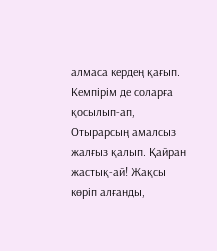алмаса кердең қағып. Кемпірім де соларға қосылып-ап, Отырарсың амалсыз жалғыз қалып. Қайран жастық-ай! Жақсы көріп алғанды,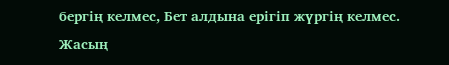бергің келмес, Бет алдына ерігіп жүргің келмес. Жасың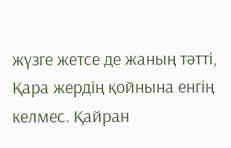жүзге жетсе де жаның тәтті, Қара жердің қойнына енгің келмес. Қайран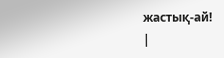жастық-ай!
|